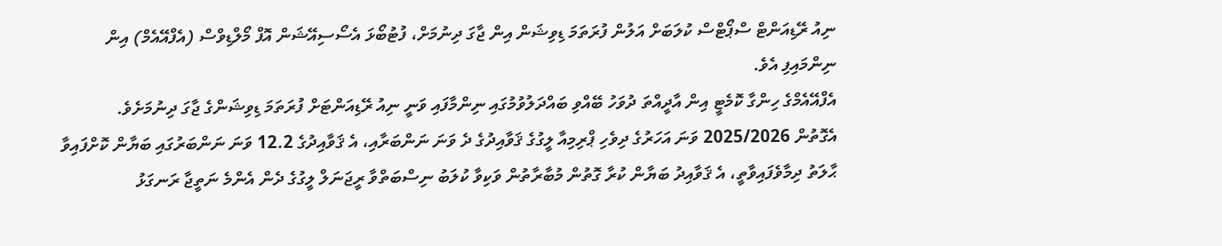ނިއު ރޭޑިއަންޓް ސްޕޯޓްސް ކުލަބަށް އަލުން ފުރަތަމަ ޑިވިޝަން އިން ޖާގަ ދިނުމަށް، ފުޓުބޯޅަ އެސޯސިއޭޝަން އޮފް މޯލްޑިވްސް (އެފްއޭއެމް) އިން ނިންމައިފި އެވެ.
އެފްއޭއެމްގެ ހިންގާ ކޮމެޓީ އިން އާދީއްތަ ދުވަހު ބޭއްވި ބައްދަލުވުމުގައި ނިންމާފައި ވަނީ ނިއު ރޭޑިއަންޓަށް ފުރަތަމަ ޑިވިޝަންގެ ޖާގަ ދިނުމަށެވެ.
އެގޮތުން 2025/2026 ވަނަ އަހަރުގެ ދިވެހި ޕްރިމިއާ ލީގުގެ ޤަވާއިދުގެ ދެ ވަނަ ނަންބަރާއި، އެ ޤަވާއިދުގެ 12.2 ވަނަ ނަންބަރުގައި ބަޔާން ކޮށްފައިވާ ޙާލަތު ދިމާވެފައިވާތީ، އެ ޤަވާއިދު ބަޔާން ކުރާ ގޮތުން މުބާރާތުން ވަކިވާ ކުލަބު ނިސްބަތްވާ ރީޖަނަލް ލީގުގެ ދެން އެންމެ ނަތީޖާ ރަނގަޅު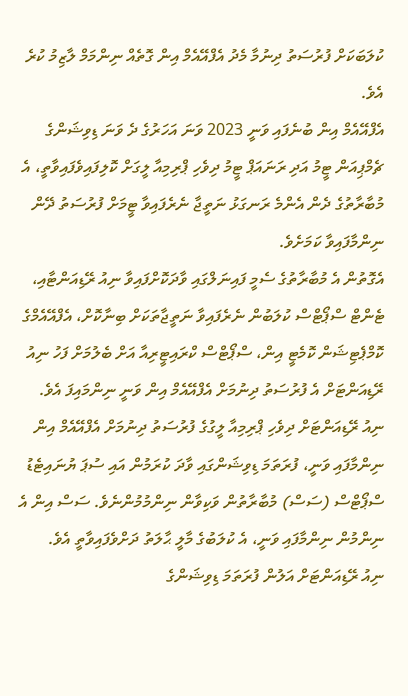ކުލަބަކަށް ފުރުސަތު ދިނުމާ މެދު އެފްއޭއެމް އިން ގޮތެއް ނިންމަމް ލާޒިމު ކުރެ އެވެ.
އެފްއޭއެމް އިން ބުނެފައި ވަނީ 2023 ވަނަ އަހަރުގެ ދެ ވަނަ ޑިވިޝަންގެ ޗެމްޕިއަން ޓީމު އަދި ރަނައަޕް ޓީމު ދިވެހި ޕްރިމިއާ ލީގަށް ކޮލިފައިވެފައިވާތީ، އެ މުބާރާތުގެ ދެން އެންމެ ރަނގަޅު ނަތީޖާ ނެރެފައިވާ ޓީމަށް ފުރުސަތު ދޭން ނިންމާފައިވާ ކަމަށެވެ.
އެގޮތުން އެ މުބާރާތުގެ ސެމީ ފައިނަލްގައި ވާދަކޮށްފައިވާ ނިއު ރޭޑިއަންޓާއި، ޓެންޓް ސްޕޯޓްސް ކުލަބުން ނެރެފައިވާ ނަތީޖާތަކަށް ބިނާކޮށް، އެފްއޭއެމްގެ ކޮމްޕެޓިޝަން ކޮމެޓީ އިން، ސްޕޯޓްސް ކްރައިޓީރިއާ އަށް ބެލުމަށް ފަހު ނިއު ރޭޑިއަންޓަށް އެ ފުރުސަތު ދިނުމަށް އެފްއޭއެމް އިން ވަނީ ނިންމައިފަ އެވެ.
ނިއު ރޭޑިއަންޓަށް ދިވެހި ޕްރިމިއާ ލީގުގެ ފުރުސަތު ދިނުމަށް އެފްއޭއެމް އިން ނިންމާފައި ވަނީ، ފުރަތަމަ ޑިވިޝަންގައި ވާދަ ކުރަމުން އައި ސުޕަ ޔުނައިޓެޑު ސްޕޯޓްސް (ސަސް) މުބާރާތުން ވަކިވާން ނިންމުމުންނެވެ. ސަސް އިން އެ ނިންމުން ނިންމާފައި ވަނީ، އެ ކުލަބުގެ މާލީ ޙާލަތު ދަށްވެފައިވާތީ އެވެ.
ނިއު ރޭޑިއަންޓަށް އަލުން ފުރަތަމަ ޑިވިޝަންގެ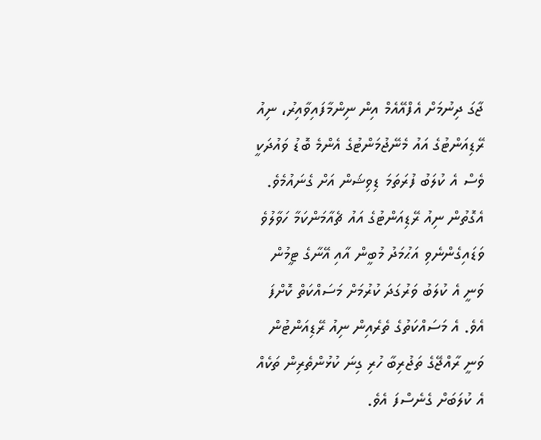ޖާގަ ދިނުމަށް އެފްއޭއެމް އިން ނިންމާފައިވާއިރު، ނިއު ރޭޑިއަންޓުގެ އައު މެނޭޖުމަންޓުގެ އެންމެ ބޮޑު ވައުދަކީ ވެސް އެ ކުލަބު ފުރަތަމަ ޑިވިޝަން އަށް ގެނައުމެވެ.
އެގޮތުން ނިއު ރޭޑިއަންޓުގެ އައު ޗެއާމަންކަމާ ހަވާލުވެ ވަޑައިގެންނެވި އަޙުމަދު މުބީން އާއި އޭނާގެ ޓީމުން ވަނީ އެ ކުލަބު ވަރުގަދަ ކުރުމަށް މަސައްކަތް ކޮށްފަ އެވެ. އެ މަސައްކަތުގެ ތެރެއިން ނިއު ރޭޑިއަންޓުން ވަނީ ރާއްޖޭގެ ތަޖުރިބާ ހުރި ގިނަ ކުޅުންތެރިން ތަކެއް އެ ކުލަބަށް ގެނެސްފަ އެވެ.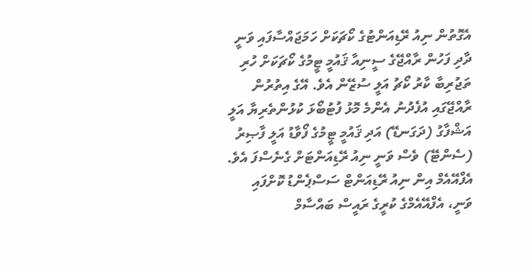އެގޮތުން ނިއު ރޭޑިއަންޓުގެ ކޯޗަކަށް ހަމަޖައްސާފައި ވަނީ ދާދި ފަހުން ރާއްޖޭގެ ސީނިއާ ޤައުމީ ޓީމުގެ ކޯޗަކަށް ހުރި ތަޖުރިބާ ކާރު ކޯޗު އަލީ ސުޒޭން އެވެ. އޭގެ އިތުރުން ރާއްޖޭގައި އުފެދުނު އެންމެ މޮޅު ފުޓުބޯޅަ ކުޅުންތެރިޔާ އަލީ އަޝްފާގު (ދަގަނޑޭ) އަދި ޤައުމީ ޓީމުގެ ފޯވާޑު އަލީ ފާޞިރު (ސެންޓޭ) ވެސް ވަނީ ނިއު ރޭޑިއަންޓަށް ގެނެސްފަ އެވެ.
އެފްއޭއެމް އިން ނިއު ރޭޑިއަންޓް ސަސްޕެންޑު ކޮށްފައި ވަނީ، އެފްއޭއެމްގެ ކުރީގެ ރައީސް ބައްސާމް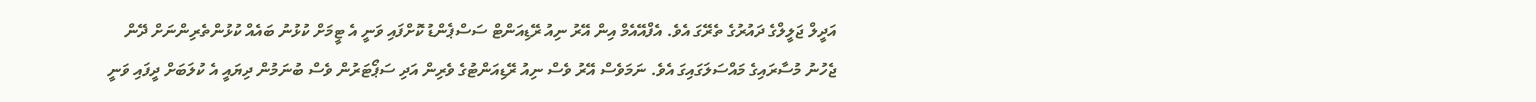އަދީލް ޖަލީލްގެ ދައުރުގެ ތެރޭގަ އެވެ. އެފްއޭއެމް އިން އޭރު ނިއު ރޭޑިއަންޓް ސަސްޕެންޑު ކޮށްފައި ވަނީ އެ ޓީމަށް ކުޅުނު ބައެއް ކުޅުންތެރިންނަށް ދޭން ޖެހުނު މުސާރައިގެ މައްސަލަގައިގަ އެވެ. ނަމަވެސް އޭރު ވެސް ނިއު ރޭޑިއަންޓުގެ ވެރިން އަދި ސަޕޯޓަރުން ވެސް ބުނަމުން ދިޔައީ އެ ކުލަބަށް ދީފައި ވަނީ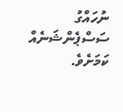ނުހައްގު ސަސްޕެންޝަނެއް ކަމަށެވެ.